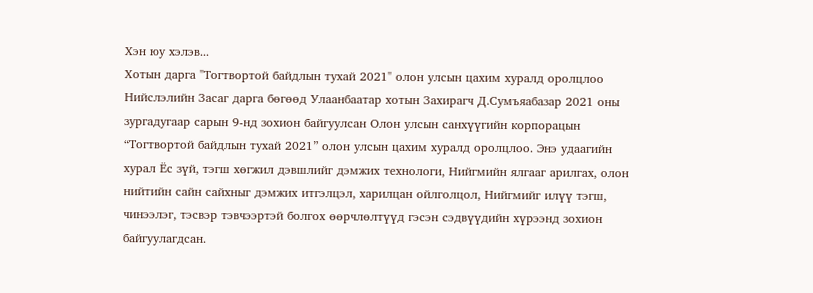Хэн юу хэлэв...
Хотын дарга "Тогтвортой байдлын тухай 2021" олон улсын цахим хуралд оролцлоо
Нийслэлийн Засаг дарга бөгөөд Улаанбаатар хотын Захирагч Д.Сумъяабазар 2021 оны зургадугаар сарын 9-нд зохион байгуулсан Олон улсын санхүүгийн корпорацын “Тогтвортой байдлын тухай 2021” олон улсын цахим хуралд оролцлоо. Энэ удаагийн хурал Ёс зүй, тэгш хөгжил дэвшлийг дэмжих технологи, Нийгмийн ялгааг арилгах, олон нийтийн сайн сайхныг дэмжих итгэлцэл, харилцан ойлголцол, Нийгмийг илүү тэгш, чинээлэг, тэсвэр тэвчээртэй болгох өөрчлөлтүүд гэсэн сэдвүүдийн хүрээнд зохион байгуулагдсан.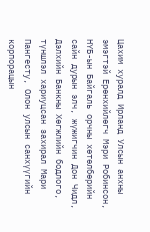Цахим хуралд Ирланд Улсын анхны эмэгтэй Ерөнхийлөгч Мэри Робинсон, НҮБ-ын Байгаль орчны хөтөлбөрийн сайн дурын элч, жүжигчин Дон Чидл, Дэлхийн Банкны Хөгжлийн бодлого, түншлэл хариуцсан захирал Мари Пангесту, Олон улсын санхүүгийн корпорацын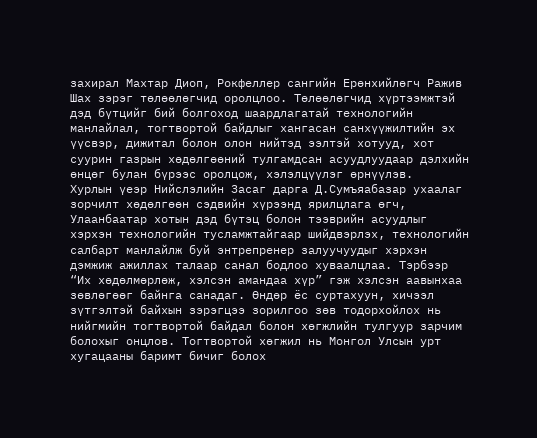захирал Махтар Диоп, Рокфеллер сангийн Ерөнхийлөгч Ражив Шах зэрэг төлөөлөгчид оролцлоо. Төлөөлөгчид хүртээмжтэй дэд бүтцийг бий болгоход шаардлагатай технологийн манлайлал, тогтвортой байдлыг хангасан санхүүжилтийн эх үүсвэр, дижитал болон олон нийтэд ээлтэй хотууд, хот суурин газрын хөдөлгөөний тулгамдсан асуудлуудаар дэлхийн өнцөг булан бүрээс оролцож, хэлэлцүүлэг өрнүүлэв.
Хурлын үеэр Нийслэлийн Засаг дарга Д.Сумъяабазар ухаалаг зорчилт хөдөлгөөн сэдвийн хүрээнд ярилцлага өгч, Улаанбаатар хотын дэд бүтэц болон тээврийн асуудлыг хэрхэн технологийн тусламжтайгаар шийдвэрлэх, технологийн салбарт манлайлж буй энтрепренер залуучуудыг хэрхэн дэмжиж ажиллах талаар санал бодлоо хуваалцлаа. Тэрбээр “Их хөдөлмөрлөж, хэлсэн амандаа хүр” гэж хэлсэн аавынхаа зөвлөгөөг байнга санадаг. Өндөр ёс суртахуун, хичээл зүтгэлтэй байхын зэрэгцээ зорилгоо зөв тодорхойлох нь нийгмийн тогтвортой байдал болон хөгжлийн тулгуур зарчим болохыг онцлов. Тогтвортой хөгжил нь Монгол Улсын урт хугацааны баримт бичиг болох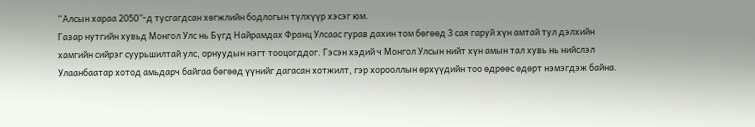“Алсын хараа 2050”-д тусгагдсан хөгжлийн бодлогын түлхүүр хэсэг юм.
Газар нутгийн хувьд Монгол Улс нь Бүгд Найрамдах Франц Улсаас гурав дахин том бөгөөд 3 сая гаруй хүн амтай тул дэлхийн хамгийн сийрэг суурьшилтай улс, орнуудын нэгт тооцогддог. Гэсэн хэдий ч Монгол Улсын нийт хүн амын тал хувь нь нийслэл Улаанбаатар хотод амьдарч байгаа бөгөөд үүнийг дагасан хотжилт, гэр хорооллын өрхүүдийн тоо өдрөөс өдөрт нэмэгдэж байна.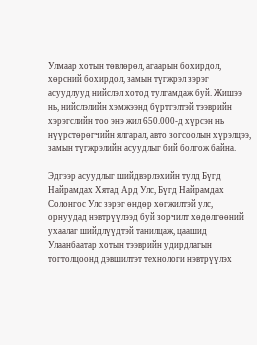Улмаар хотын төвлөрөл, агаарын бохирдол, хөрсний бохирдол, замын түгжрэл зэрэг асуудлууд нийслэл хотод тулгамдаж буй. Жишээ нь, нийслэлийн хэмжээнд бүртгэлтэй тээврийн хэрэгслийн тоо энэ жил 650.000-д хүрсэн нь нүүрстөрөгчийн ялгарал, авто зогсоолын хүрэлцээ, замын түгжрэлийн асуудлыг бий болгож байна.

Эдгээр асуудлыг шийдвэрлэхийн тулд Бүгд Найрамдах Хятад Ард Улс, Бүгд Найрамдах Солонгос Улс зэрэг өндөр хөгжилтэй улс, орнуудад нэвтрүүлээд буй зорчилт хөдөлгөөний ухаалаг шийдлүүдтэй танилцаж, цаашид Улаанбаатар хотын тээврийн удирдлагын тогтолцоонд дэвшилтэт технологи нэвтрүүлэх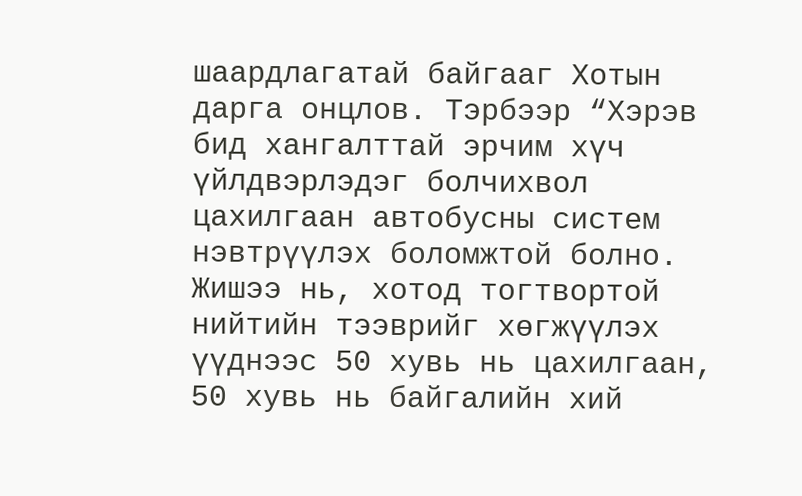шаардлагатай байгааг Хотын дарга онцлов. Тэрбээр “Хэрэв бид хангалттай эрчим хүч үйлдвэрлэдэг болчихвол цахилгаан автобусны систем нэвтрүүлэх боломжтой болно. Жишээ нь, хотод тогтвортой нийтийн тээврийг хөгжүүлэх үүднээс 50 хувь нь цахилгаан, 50 хувь нь байгалийн хий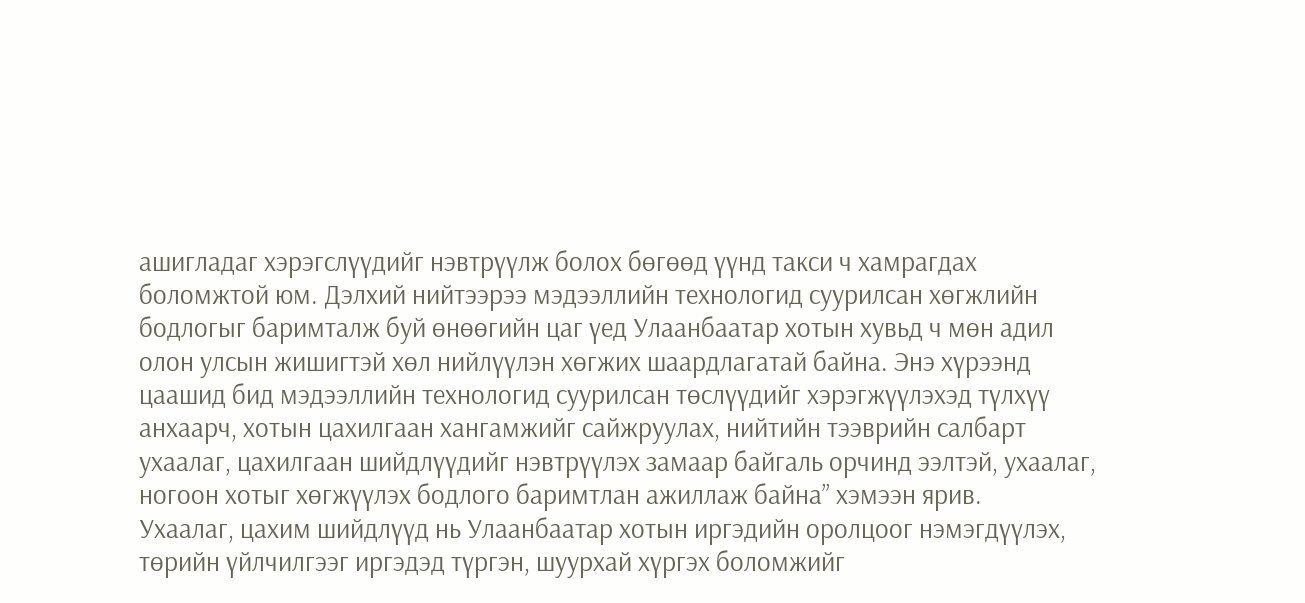ашигладаг хэрэгслүүдийг нэвтрүүлж болох бөгөөд үүнд такси ч хамрагдах боломжтой юм. Дэлхий нийтээрээ мэдээллийн технологид суурилсан хөгжлийн бодлогыг баримталж буй өнөөгийн цаг үед Улаанбаатар хотын хувьд ч мөн адил олон улсын жишигтэй хөл нийлүүлэн хөгжих шаардлагатай байна. Энэ хүрээнд цаашид бид мэдээллийн технологид суурилсан төслүүдийг хэрэгжүүлэхэд түлхүү анхаарч, хотын цахилгаан хангамжийг сайжруулах, нийтийн тээврийн салбарт ухаалаг, цахилгаан шийдлүүдийг нэвтрүүлэх замаар байгаль орчинд ээлтэй, ухаалаг, ногоон хотыг хөгжүүлэх бодлого баримтлан ажиллаж байна” хэмээн ярив.
Ухаалаг, цахим шийдлүүд нь Улаанбаатар хотын иргэдийн оролцоог нэмэгдүүлэх, төрийн үйлчилгээг иргэдэд түргэн, шуурхай хүргэх боломжийг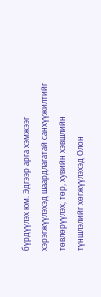бүрдүүлэх юм. Эдгээр арга хэмжээг хэрэгжүүлэхэд шаардлагатай санхүүжилтийг төвлөрүүлэх, төр, хувийн хэвшлийн түншлэлийг хөгжүүлэхэд Олон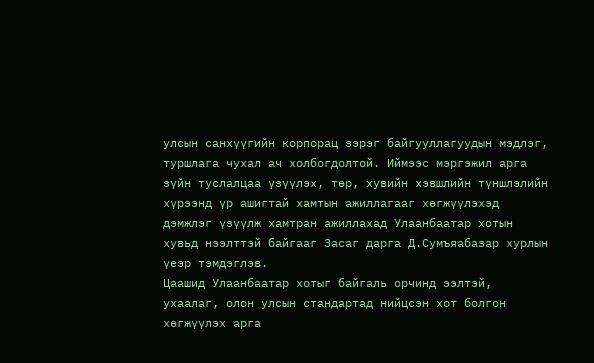улсын санхүүгийн корпорац зэрэг байгууллагуудын мэдлэг, туршлага чухал ач холбогдолтой. Иймээс мэргэжил арга зүйн туслалцаа үзүүлэх, төр, хувийн хэвшлийн түншлэлийн хүрээнд үр ашигтай хамтын ажиллагааг хөгжүүлэхэд дэмжлэг үзүүлж хамтран ажиллахад Улаанбаатар хотын хувьд нээлттэй байгааг Засаг дарга Д.Сумъяабазар хурлын үеэр тэмдэглэв.
Цаашид Улаанбаатар хотыг байгаль орчинд ээлтэй, ухаалаг, олон улсын стандартад нийцсэн хот болгон хөгжүүлэх арга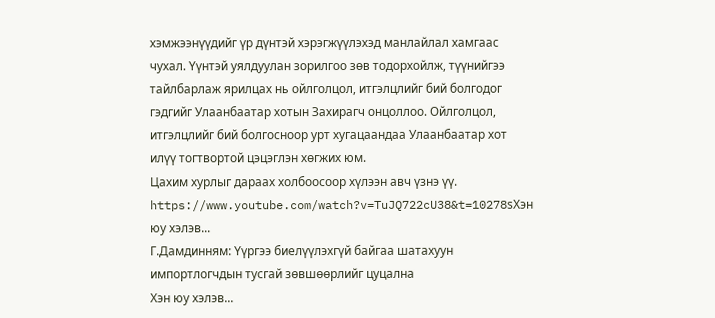хэмжээнүүдийг үр дүнтэй хэрэгжүүлэхэд манлайлал хамгаас чухал. Үүнтэй уялдуулан зорилгоо зөв тодорхойлж, түүнийгээ тайлбарлаж ярилцах нь ойлголцол, итгэлцлийг бий болгодог гэдгийг Улаанбаатар хотын Захирагч онцоллоо. Ойлголцол, итгэлцлийг бий болгосноор урт хугацаандаа Улаанбаатар хот илүү тогтвортой цэцэглэн хөгжих юм.
Цахим хурлыг дараах холбоосоор хүлээн авч үзнэ үү. https://www.youtube.com/watch?v=TuJQ722cU38&t=10278sХэн юу хэлэв...
Г.Дамдинням: Үүргээ биелүүлэхгүй байгаа шатахуун импортлогчдын тусгай зөвшөөрлийг цуцална
Хэн юу хэлэв...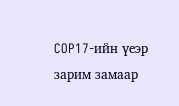COP17-ийн үеэр зарим замаар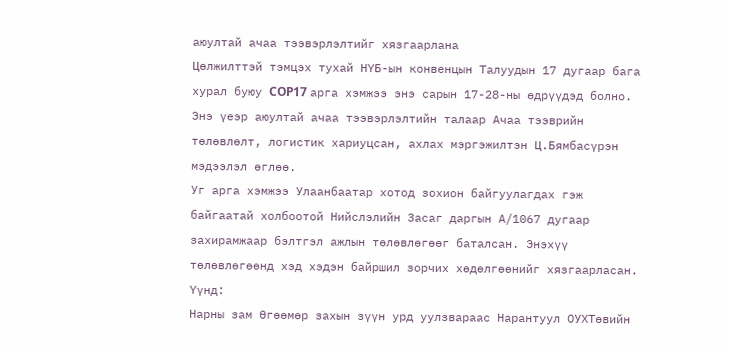аюултай ачаа тээвэрлэлтийг хязгаарлана
Цөлжилттэй тэмцэх тухай НҮБ-ын конвенцын Талуудын 17 дугаар бага хурал буюу COP17 арга хэмжээ энэ сарын 17-28-ны өдрүүдэд болно. Энэ үеэр аюултай ачаа тээвэрлэлтийн талаар Ачаа тээврийн төлөвлөлт, логистик хариуцсан, ахлах мэргэжилтэн Ц.Бямбасүрэн мэдээлэл өглөө.
Уг арга хэмжээ Улаанбаатар хотод зохион байгуулагдах гэж байгаатай холбоотой Нийслэлийн Засаг даргын А/1067 дугаар захирамжаар бэлтгэл ажлын төлөвлөгөөг баталсан. Энэхүү төлөвлөгөөнд хэд хэдэн байршил зорчих хөдөлгөөнийг хязгаарласан.
Үүнд:
Нарны зам Өгөөмөр захын зүүн урд уулзвараас Нарантуул ОУХТөвийн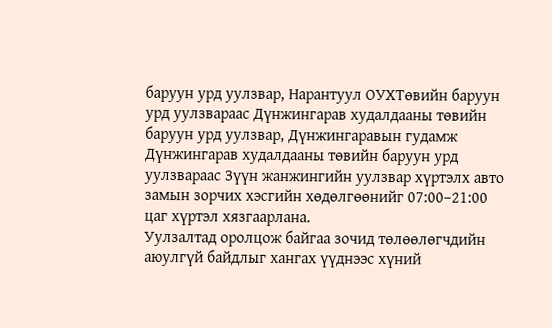баруун урд уулзвар, Нарантуул ОУХТөвийн баруун урд уулзвараас Дүнжингарав худалдааны төвийн баруун урд уулзвар, Дүнжингаравын гудамж Дүнжингарав худалдааны төвийн баруун урд уулзвараас Зүүн жанжингийн уулзвар хүртэлх авто замын зорчих хэсгийн хөдөлгөөнийг 07:00–21:00 цаг хүртэл хязгаарлана.
Уулзалтад оролцож байгаа зочид төлөөлөгчдийн аюулгүй байдлыг хангах үүднээс хүний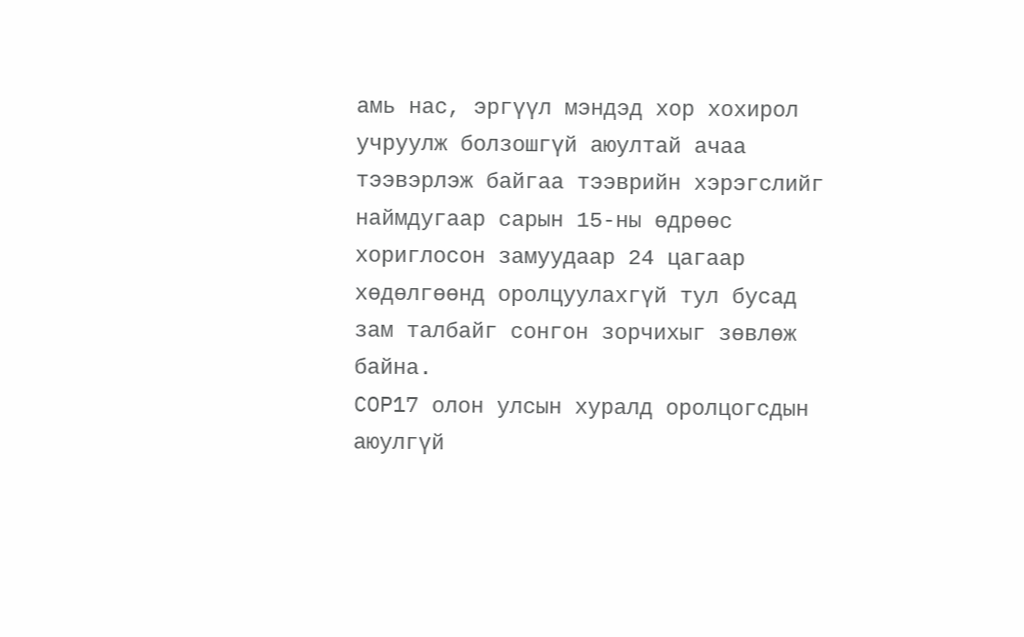амь нас, эргүүл мэндэд хор хохирол учруулж болзошгүй аюултай ачаа тээвэрлэж байгаа тээврийн хэрэгслийг наймдугаар сарын 15-ны өдрөөс хориглосон замуудаар 24 цагаар хөдөлгөөнд оролцуулахгүй тул бусад зам талбайг сонгон зорчихыг зөвлөж байна.
COP17 олон улсын хуралд оролцогсдын аюулгүй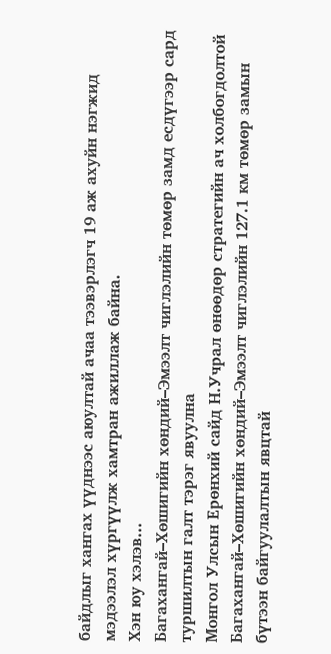байдлыг хангах үүднээс аюултай ачаа тээвэрлэгч 19 аж ахуйн нэгжид мэдээлэл хүргүүлж хамтран ажиллаж байна.
Хэн юу хэлэв...
Багахангай–Хөшигийн хөндий–Эмээлт чиглэлийн төмөр замд есдүгээр сард туршилтын галт тэрэг явуулна
Монгол Улсын Ерөнхий сайд Н.Учрал өнөөдөр стратегийн ач холбогдолтой Багахангай–Хөшигийн хөндий–Эмээлт чиглэлийн 127.1 км төмөр замын бүтээн байгуулалтын явцтай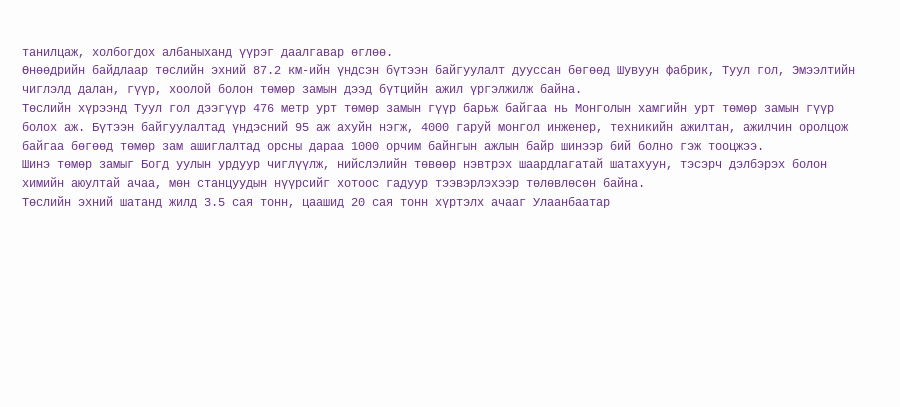танилцаж, холбогдох албаныханд үүрэг даалгавар өглөө.
Өнөөдрийн байдлаар төслийн эхний 87.2 км-ийн үндсэн бүтээн байгуулалт дууссан бөгөөд Шувуун фабрик, Туул гол, Эмээлтийн чиглэлд далан, гүүр, хоолой болон төмөр замын дээд бүтцийн ажил үргэлжилж байна.
Төслийн хүрээнд Туул гол дээгүүр 476 метр урт төмөр замын гүүр барьж байгаа нь Монголын хамгийн урт төмөр замын гүүр болох аж. Бүтээн байгуулалтад үндэсний 95 аж ахуйн нэгж, 4000 гаруй монгол инженер, техникийн ажилтан, ажилчин оролцож байгаа бөгөөд төмөр зам ашиглалтад орсны дараа 1000 орчим байнгын ажлын байр шинээр бий болно гэж тооцжээ.
Шинэ төмөр замыг Богд уулын урдуур чиглүүлж, нийслэлийн төвөөр нэвтрэх шаардлагатай шатахуун, тэсэрч дэлбэрэх болон химийн аюултай ачаа, мөн станцуудын нүүрсийг хотоос гадуур тээвэрлэхээр төлөвлөсөн байна.
Төслийн эхний шатанд жилд 3.5 сая тонн, цаашид 20 сая тонн хүртэлх ачааг Улаанбаатар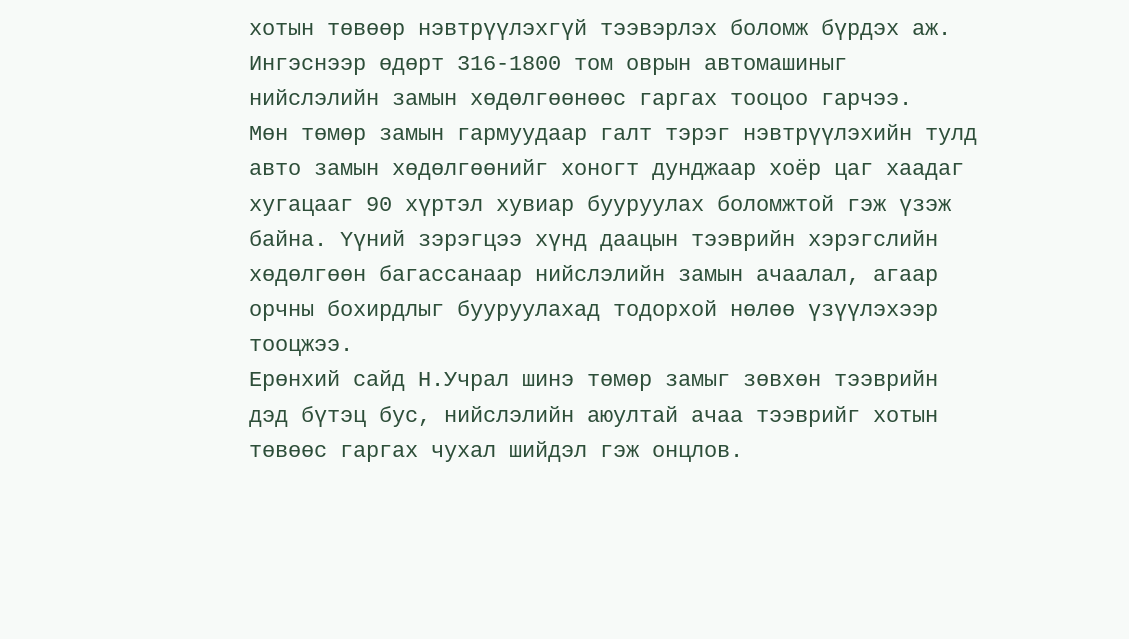хотын төвөөр нэвтрүүлэхгүй тээвэрлэх боломж бүрдэх аж. Ингэснээр өдөрт 316-1800 том оврын автомашиныг нийслэлийн замын хөдөлгөөнөөс гаргах тооцоо гарчээ.
Мөн төмөр замын гармуудаар галт тэрэг нэвтрүүлэхийн тулд авто замын хөдөлгөөнийг хоногт дунджаар хоёр цаг хаадаг хугацааг 90 хүртэл хувиар бууруулах боломжтой гэж үзэж байна. Үүний зэрэгцээ хүнд даацын тээврийн хэрэгслийн хөдөлгөөн багассанаар нийслэлийн замын ачаалал, агаар орчны бохирдлыг бууруулахад тодорхой нөлөө үзүүлэхээр тооцжээ.
Ерөнхий сайд Н.Учрал шинэ төмөр замыг зөвхөн тээврийн дэд бүтэц бус, нийслэлийн аюултай ачаа тээврийг хотын төвөөс гаргах чухал шийдэл гэж онцлов.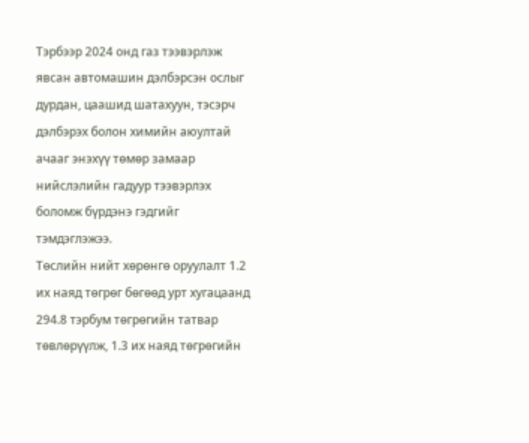Тэрбээр 2024 онд газ тээвэрлэж явсан автомашин дэлбэрсэн ослыг дурдан, цаашид шатахуун, тэсэрч дэлбэрэх болон химийн аюултай ачааг энэхүү төмөр замаар нийслэлийн гадуур тээвэрлэх боломж бүрдэнэ гэдгийг тэмдэглэжээ.
Төслийн нийт хөрөнгө оруулалт 1.2 их наяд төгрөг бөгөөд урт хугацаанд 294.8 тэрбум төгрөгийн татвар төвлөрүүлж, 1.3 их наяд төгрөгийн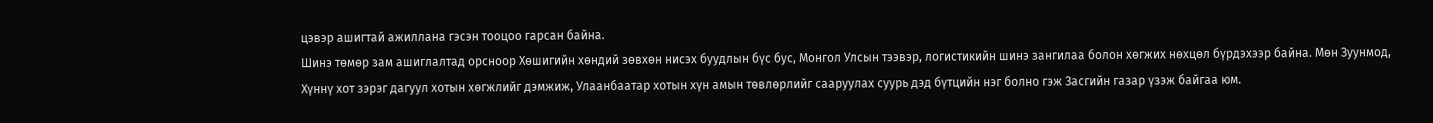цэвэр ашигтай ажиллана гэсэн тооцоо гарсан байна.
Шинэ төмөр зам ашиглалтад орсноор Хөшигийн хөндий зөвхөн нисэх буудлын бүс бус, Монгол Улсын тээвэр, логистикийн шинэ зангилаа болон хөгжих нөхцөл бүрдэхээр байна. Мөн Зуунмод, Хүннү хот зэрэг дагуул хотын хөгжлийг дэмжиж, Улаанбаатар хотын хүн амын төвлөрлийг сааруулах суурь дэд бүтцийн нэг болно гэж Засгийн газар үзэж байгаа юм.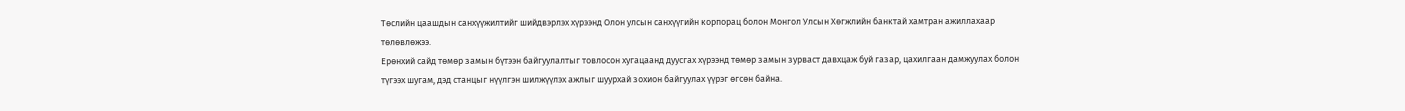Төслийн цаашдын санхүүжилтийг шийдвэрлэх хүрээнд Олон улсын санхүүгийн корпорац болон Монгол Улсын Хөгжлийн банктай хамтран ажиллахаар төлөвлөжээ.
Ерөнхий сайд төмөр замын бүтээн байгуулалтыг товлосон хугацаанд дуусгах хүрээнд төмөр замын зурваст давхцаж буй газар, цахилгаан дамжуулах болон түгээх шугам, дэд станцыг нүүлгэн шилжүүлэх ажлыг шуурхай зохион байгуулах үүрэг өгсөн байна.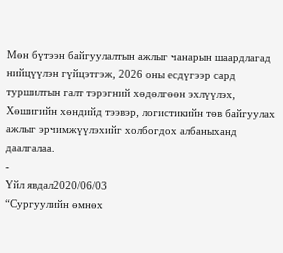Мөн бүтээн байгуулалтын ажлыг чанарын шаардлагад нийцүүлэн гүйцэтгэж, 2026 оны есдүгээр сард туршилтын галт тэрэгний хөдөлгөөн эхлүүлэх, Хөшигийн хөндийд тээвэр, логистикийн төв байгуулах ажлыг эрчимжүүлэхийг холбогдох албаныханд даалгалаа.
-
Үйл явдал2020/06/03
“Сургуулийн өмнөх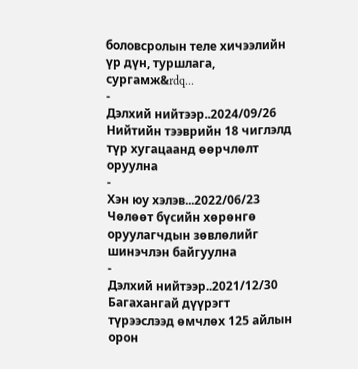боловсролын теле хичээлийн үр дүн, туршлага, сургамж&rdq...
-
Дэлхий нийтээр..2024/09/26
Нийтийн тээврийн 18 чиглэлд түр хугацаанд өөрчлөлт оруулна
-
Хэн юу хэлэв...2022/06/23
Чөлөөт бүсийн хөрөнгө оруулагчдын зөвлөлийг шинэчлэн байгуулна
-
Дэлхий нийтээр..2021/12/30
Багахангай дүүрэгт түрээслээд өмчлөх 125 айлын орон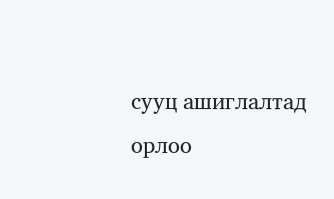сууц ашиглалтад орлоо